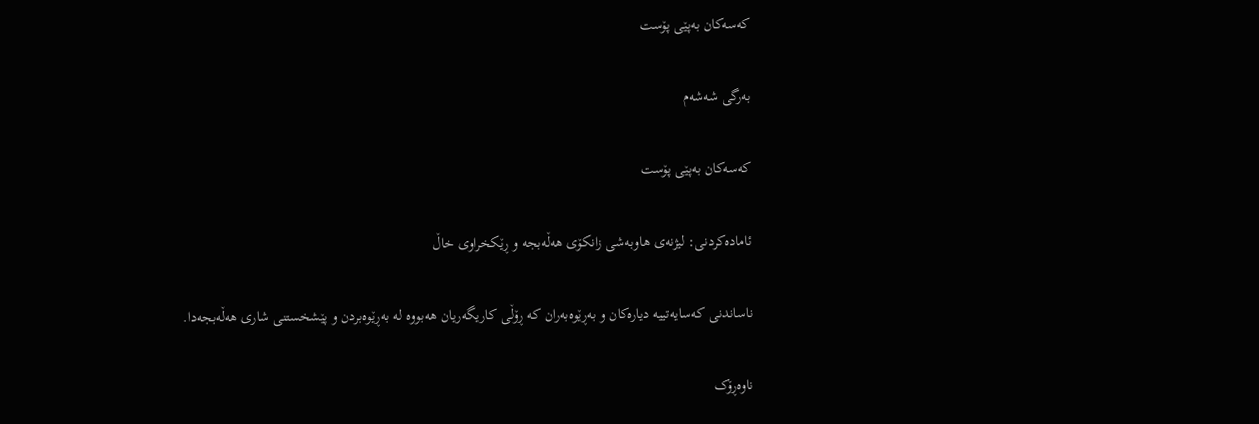کەسەکان بەپێی پۆست

بەرگی شەشەم

کەسەکان بەپێی پۆست

ئامادەکردنی: لیژنه‌ی هاوبه‌شی زانكۆی هه‌ڵه‌بجه‌ و ڕێكخراوی خاڵ

ناساندنی کەسایەتییە دیارەکان و بەڕێوەبەران کە ڕۆڵی کاریگەریان هەبووە لە بەڕێوەبردن و پێشخستنی شاری هەڵەبجەدا.

ناوەڕۆک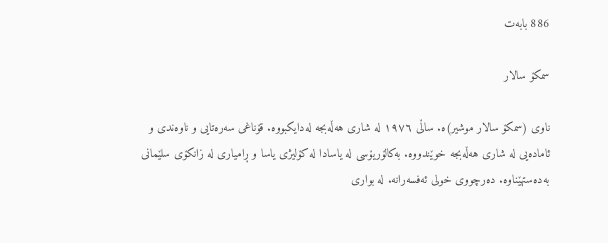886 بابەت

سمکۆ سالار

ناوی (سمکۆ سالار موشیر)ە. ساڵی ١٩٧٦ لە شاری هەڵەبجە لەدایکبووە. قۆناغی سەرەتایی و ناوەندی و ئامادەیی لە شاری هەڵەبجە خوێندووە. بەکالۆریۆسی لە یاسادا لە کۆلیژی یاسا و ڕامیاری لە زانکۆی سلێمانی بەدەستهێناوە. دەرچووی خولی ئەفسەرانە. لە بواری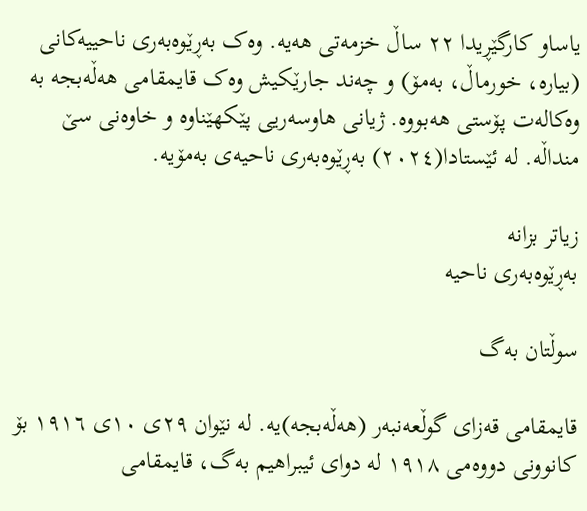یاساو کارگێڕیدا ٢٢ ساڵ خزمەتی هەیە. وەک بەڕێوەبەری ناحییەکانی (بیارە، خورماڵ، بەمۆ) و چەند جارێکیش وەک قایمقامی هەڵەبجە بە وەکالەت پۆستی هەبووە. ژیانی هاوسەریی پێکهێناوە و خاوەنی سێ منداڵە. لە ئێستادا(٢٠٢٤) بەڕێوەبەری ناحیەی بەمۆیە.

زیاتر بزانە
بەڕێوەبەری ناحیە

سوڵتان بەگ

قايمقامى قەزاى گوڵعەنبەر (هەڵەبجە)یە. لە نێوان ٢٩ی ١٠ی ١٩١٦ بۆ کانوونى دووەمى ١٩١٨ لە دواى ئيبراهيم بەگ، قايمقامى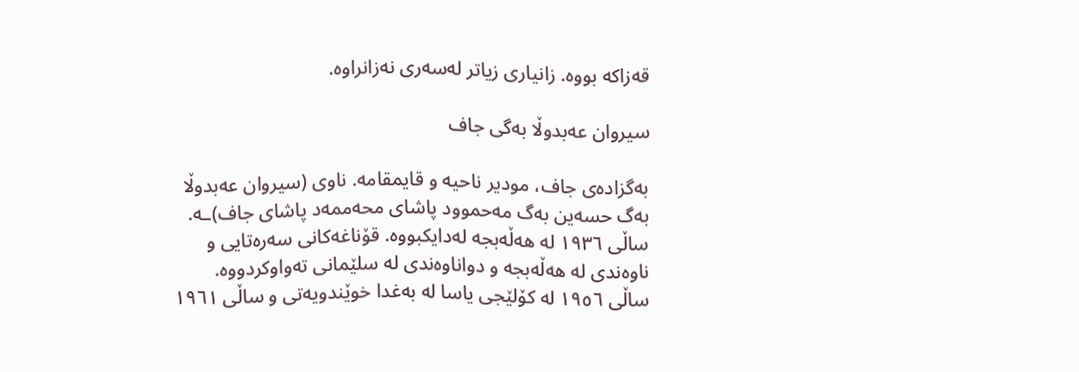قەزاکە بووە. زانیاری زیاتر لەسەری نەزانراوە.

سیروان عەبدوڵا بەگی جاف

بەگزادەی جاف، مودیر ناحیە و قایمقامە. ناوی (سیروان عەبدوڵا بەگ حسەین بەگ مەحموود پاشای محەممەد پاشای جاف)ـە. ساڵی ١٩٣٦ لە هەڵەبجە لەدایکبووە. قۆناغەکانی سەرەتایی و ناوەندی لە هەڵەبجە و دواناوەندی لە سلێمانی تەواوکردووە. ساڵی ١٩٥٦ لە کۆلێجی ياسا لە بەغدا خوێندویەتی و ساڵی ١٩٦١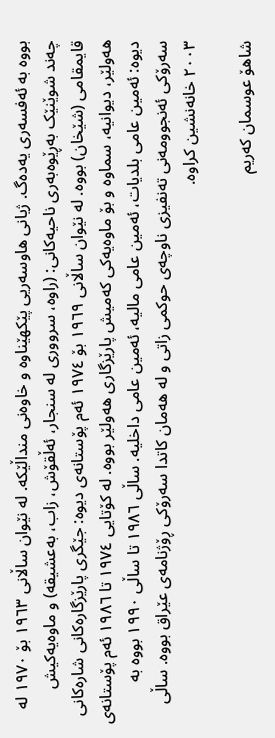بووە بە ئەفسەری يەدەگ. ژیانی هاوسەریی پێکهێناوە‌ و خاوەنی منداڵێکە. لە نێوان ساڵانی ١٩٦٣ بۆ ١٩٧٠ لە چەند شوێنێک بەڕێوەبەرى ناحیەکانی: (راوە، سرووری لە سنجار، ئەڵقۆش، زاب، بەعشیقە) و ماوەیەکیش قایمقامی (شێخان) بووە. لە نێوان ساڵانى ١٩٦٩ بۆ ١٩٧٤ ئەم پۆستانەی دیوە: جێگری پارێزگارەکانی شارەکانى هەولێر، دیوانیە، سماوە و بۆ ماوەیەکی کەمیش پارێزگاری هەولێر بووە. لە کۆتایی ١٩٧٤ تا ١٩٨٦ ئەم پۆستانەی دیوە: ئەمین عامی بلدیات، ئەمین عامی مالیە، ئەمین عامی داخلیە. ساڵی ١٩٨٦ تا ساڵی ١٩٩٠ بووە بە سەرۆکی ئەنجوومەنی تەنفیزی ناوچەی حوکمی زاتی و لە هەمان کاتدا سەرۆکی ڕۆژنامەی عێراق بووە. ساڵی ٢٠٠٣ خانەنشین کراوە.

شاهۆ عوسمان کەریم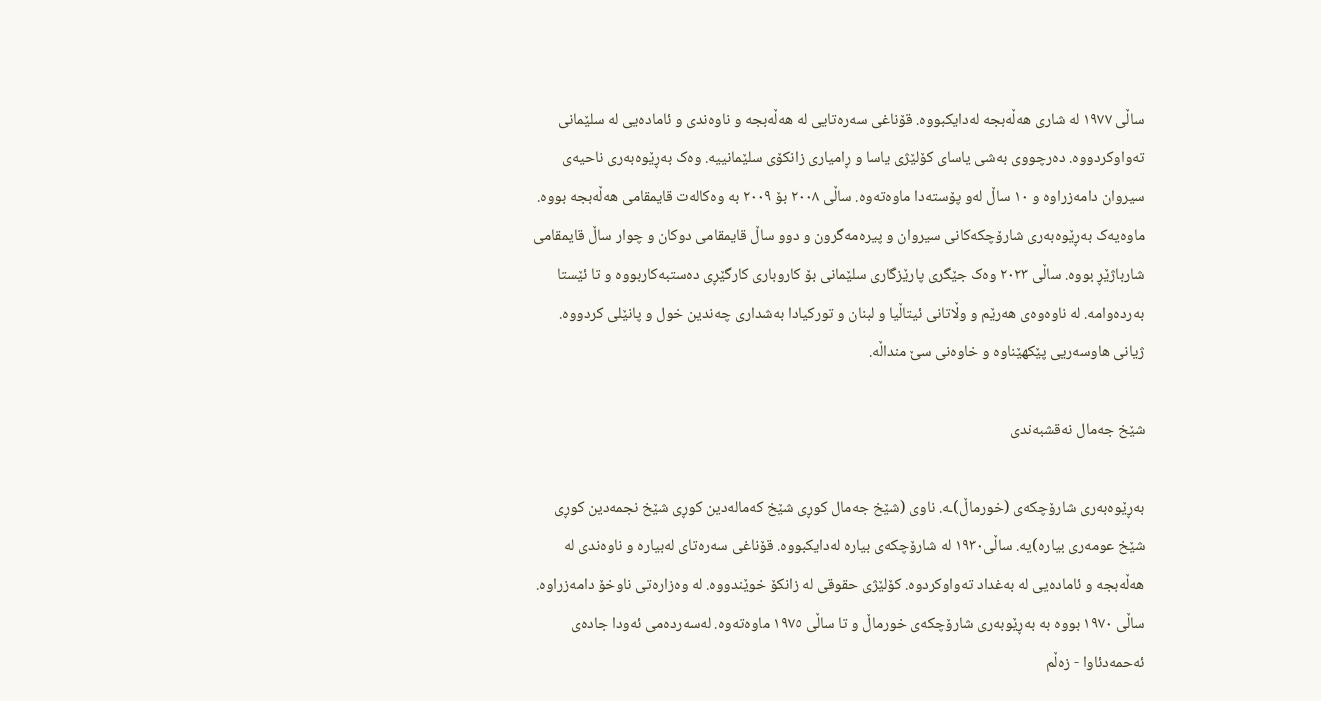ساڵی ١٩٧٧ لە شاری هەڵەبجە لەدایکبووە. قۆناغی سەرەتایی لە هەڵەبجە و ناوەندی و ئامادەیی لە سلێمانی تەواوکردووە. دەرچووی بەشی یاسای کۆلێژی یاسا و ڕامیاری زانکۆی سلێمانییە. وەک بەڕێوەبەری ناحیەی سیروان دامەزراوە و ١٠ ساڵ لەو پۆستەدا ماوەتەوە. ساڵی ٢٠٠٨ بۆ ٢٠٠٩ بە وەکالەت قایمقامی هەڵەبجە بووە. ماوەیەک بەڕێوەبەری شارۆچکەکانی سیروان و پیرەمەگرون و دوو ساڵ قایمقامی دوکان و چوار ساڵ قایمقامی شارباژێڕ بووە. ساڵی ٢٠٢٣ وەک جێگری پارێزگاری سلێمانی بۆ کاروباری کارگێڕی دەستبەکاربووە و تا ئێستا بەردەوامە. لە ناوەوەی هەرێم و وڵاتانی ئیتاڵیا و لبنان و تورکیادا بەشداری چەندین خول و پانێلی کردووە. ژیانی هاوسەریی پێکهێناوە و خاوەنی سێ منداڵە.

شێخ جەمال نەقشبەندی

بەڕێوەبەری شارۆچکەی (خورماڵ)ـە. ناوی (شێخ جەمال کوڕی شێخ کەمالەدین کوڕی شێخ نجمەدین کوڕی شێخ عومەری بیارە)یە. ساڵی١٩٣٠ لە شارۆچکەی بیارە لەدایکبووە. قۆناغی سەرەتای لەبیارە و ناوەندی لە هەڵەبجە و ئامادەیی لە بەغداد تەواوکردوە. کۆلێژی حقوقی لە زانکۆ خوێندووە. لە وەزارەتی ناوخۆ دامەزراوە. ساڵی ١٩٧٠ بووە بە بەڕێوبەری شارۆچکەی خورماڵ و تا ساڵی ١٩٧٥ ماوەتەوە. لەسەردەمی ئەودا جادەی ئەحمەدئاوا - زەڵم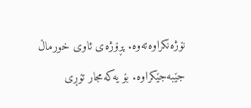نۆژەنکراوەتەوە. پڕۆژەی ئاوی خورماڵ جێبەجێکراوە. بۆ یەکەمجار تۆڕی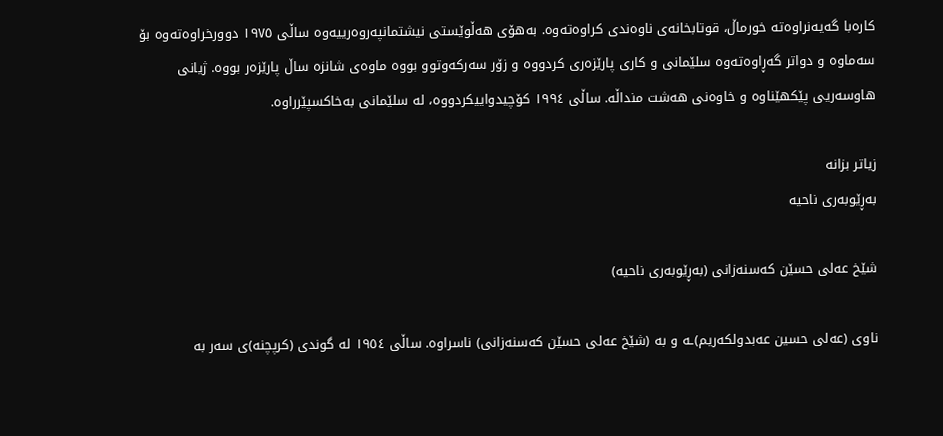کارەبا گەیەنراوەتە خورماڵ، قوتابخانەی ناوەندی کراوەتەوە. بەهۆی هەڵوێستی نیشتمانپەروەرییەوە ساڵی ١٩٧٥ دوورخراوەتەوە بۆ سەماوە و دواتر گەڕاوەتەوە سلێمانی و کاری پارێزەری کردووە و زۆر سەرکەوتوو بووە ماوەی شانزە ساڵ پارێزەر بووە. ژیانی هاوسەریی پێکهێناوە و خاوەنی هەشت منداڵە. ساڵی ١٩٩٤ کۆچیدواییکردووە، لە سلێمانی بەخاکسپێرراوە.

زیاتر بزانە
بەڕێوبەری ناحیە

شێخ عەلی حسێن کەسنەزانی (بەڕێوبەری ناحیه)

ناوی (عەلی حسین عەبدولکەریم)ـە و بە (شێخ عەلی حسێن کەسنەزانی) ناسراوە. ساڵی ١٩٥٤ لە گوندی (کرپچنه)ی‌ سەر به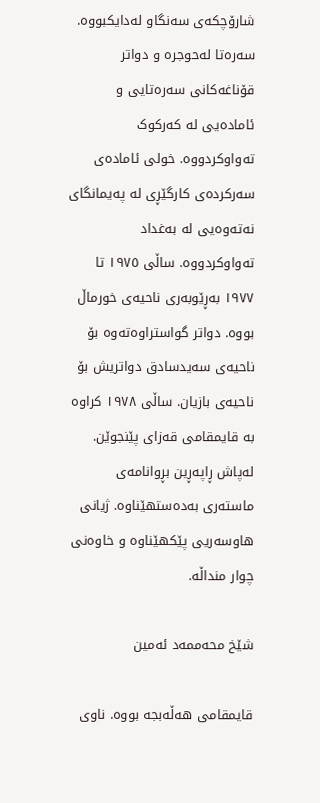شارۆچکەی سەنگاو لەدایکبووه. سەرەتا لەحوجره ‌و دواتر قۆناغەکانی سەرەتایی و ئامادەیی له ‌کەرکوک تەواوکردووه. خولی ئامادەی سەرکردەی کارگێڕی لە پەیمانگای نەتەوەیی لە بەغداد تەواوکردووه. ساڵی ١٩٧٥ تا ١٩٧٧ بەڕێوبەری ناحیەی خورماڵ بووه. دواتر ‌گواستراوەتەوە بۆ ناحیەی سەیدسادق دواتریش بۆ ناحیەی بازیان. ساڵی ١٩٧٨ کراوە بە قایمقامی قەزای پێنجوێن. لەپاش ڕاپەڕین بڕوانامەی ماستەری بەدەستهێناوە‌. ژیانی هاوسەریی پێکهێناوە و خاوەنی چوار منداڵە.

شێخ محەممەد ئەمین

قایمقامی هەڵەبجە بووە. ناوی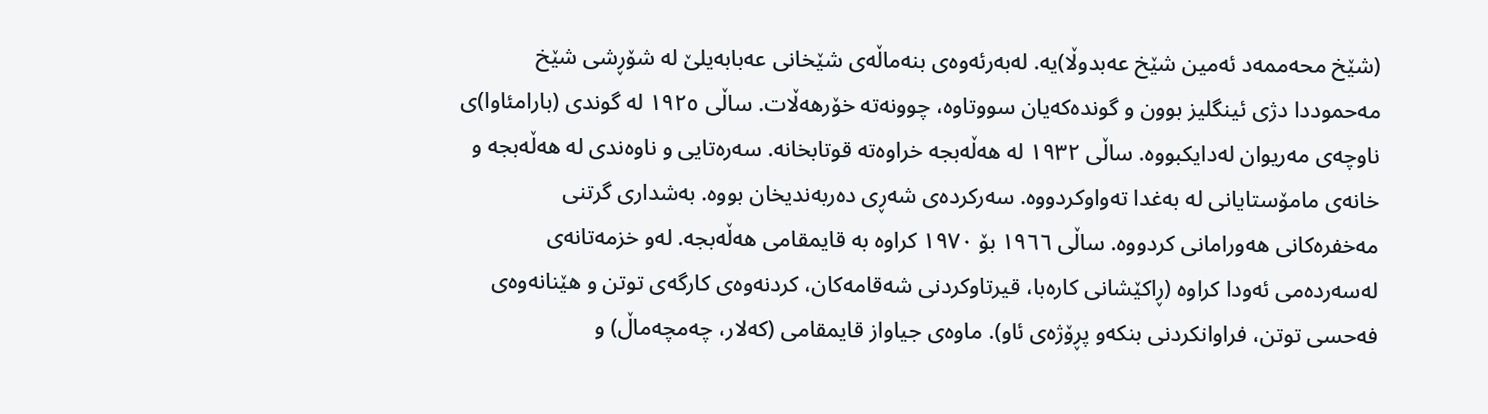(شێخ محەممەد ئەمین شێخ عەبدوڵا)یە. لەبەرئەوەی بنەماڵەی شێخانی عەبابەیلێ لە شۆڕشی شێخ مەحموددا دژی ئینگلیز بوون و گوندەکەیان سووتاوە، چوونەتە خۆرهەڵات. ساڵی ١٩٢٥ لە گوندی (بارامئاوا)ی ناوچەی مەریوان لەدایکبووە. ساڵی ١٩٣٢ لە هەڵەبجە خراوەتە قوتابخانە. سەرەتایی و ناوەندی لە هەڵەبجە و خانەی مامۆستایانی لە بەغدا تەواوکردووە. سەرکردەی شەڕی دەربەندیخان بووە. بەشداری گرتنی مەخفرەکانی هەورامانی کردووە. ساڵی ١٩٦٦ بۆ ١٩٧٠ کراوە بە قایمقامی هەڵەبجە. لەو خزمەتانەی لەسەردەمی ئەودا کراوە (ڕاکێشانی کارەبا، قیرتاوکردنی شەقامەکان، کردنەوەی کارگەی توتن و هێنانەوەی فەحسی توتن، فراوانکردنی بنکەو پڕۆژەی ئاو). ماوەی جیاواز قایمقامی (کەلار، چەمچەماڵ) و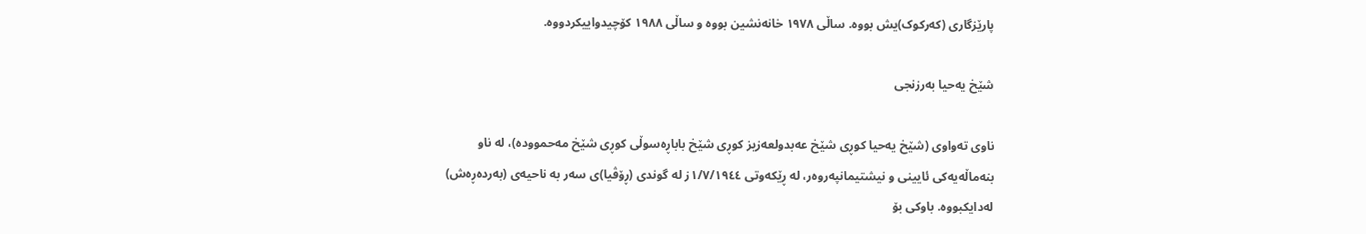پارێزگاری (کەرکوک)یش بووە. ساڵی ١٩٧٨ خانەنشین بووە و ساڵی ١٩٨٨ کۆچیدواییکردووە.

شێخ یەحیا بەرزنجى

ناوى تەواوى (شێخ یەحیا کوڕى شێخ عەبدولعەزیز کوڕى شێخ باباڕەسوڵى کوڕى شێخ مەحموودە)، لە ناو بنەماڵەیەکى ئایینى و نیشتیمانپەروەر، لە ڕێکەوتى ١/٧/١٩٤٤ز لە گوندى (ڕۆڤیا)ى سەر بە ناحیەی (بەردەڕەش) لەدایکبووە. باوکى بۆ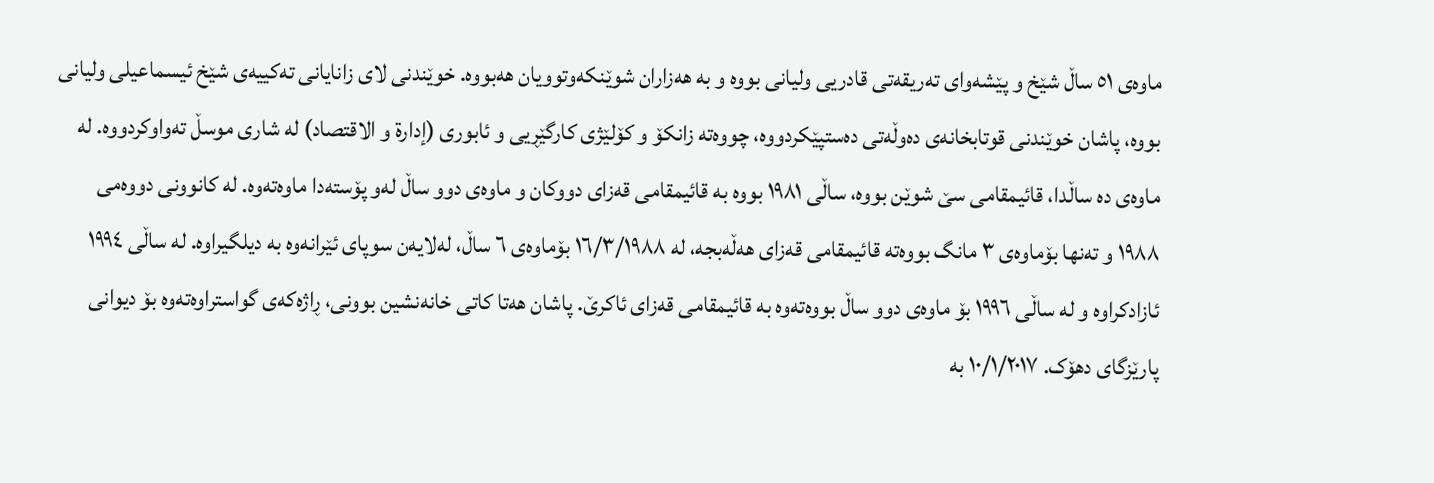ماوەى ٥١ ساڵ شێخ و پێشەواى تەریقەتى قادریى ولیانى بووە و بە هەزاران شوێنکەوتوویان هەبووە. خوێندنى لاى زانایانى تەکییەى شێخ ئیسماعیلی ولیانى بووه،‌ پاشان خوێندنى قوتابخانەى دەوڵەتى دەستپێکردووە، چووەتە زانکۆ و کۆلێژى کارگێڕیى و ئابورى (إدارة‌ و الاقتصاد) لە شارى موسڵ تەواوکردووە. لە ماوەى دە ساڵدا، قائیمقامى سێ شوێن بووە، ساڵى ١٩٨١ بووه ‌بە قائیمقامى قەزاى دووکان و ماوەى دوو ساڵ لەو پۆستەدا ماوەتەوە. لە کانوونی دووەمی ١٩٨٨ و تەنها بۆماوەى ٣ مانگ بووەتە قائیمقامى قەزاى هەڵەبجە، لە ١٦/٣/١٩٨٨ بۆماوەى ٦ ساڵ، لەلایەن سوپاى ئێرانەوە بە دیلگیراوە. لە ساڵى ١٩٩٤ ئازادکراوە و لە ساڵى ١٩٩٦ بۆ ماوەى دوو ساڵ بووەتەوە بە قائیمقامى قەزاى ئاکرێ. پاشان هەتا کاتى خانەنشین بوونى، ڕاژەکەى گواستراوەتەوە بۆ دیوانى پارێزگاى دهۆک. ١٠/١/٢٠١٧ بە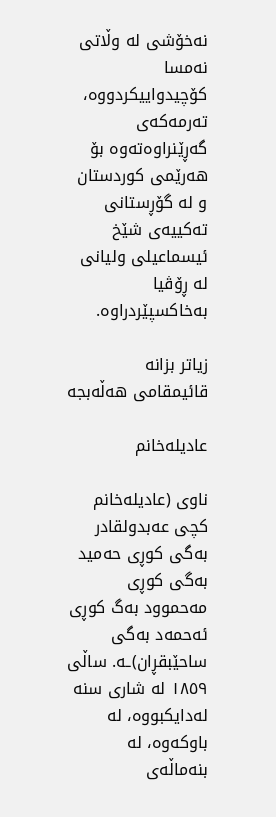نەخۆشی لە وڵاتى نەمسا کۆچیدواییکردووە، تەرمەکەى گەڕێنراوەتەوە بۆ هەرێمى کوردستان و لە گۆڕستانى تەکییەى شێخ ئیسماعیلی ولیانى لە ڕۆڤیا بەخاکسپێردراوە.

زیاتر بزانە
قائیمقامى هەڵەبجە

عادیلەخانم

ناوى (عادیلەخانم کچی عەبدولقادر بەگی کوڕی حەمید بەگی کوڕی مەحموود بەگ کوڕی ئەحمەد بەگی ساحێبقڕان)ـە. ساڵی ١٨٥٩ لە شاری سنە لەدایکبووە، لە باوکەوه، لە بنەماڵەی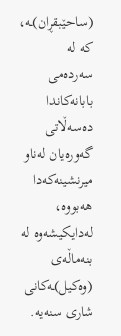(ساحێبقڕان)ـە، کە لە سەردەمی بابانەکاندا دەسەڵاتی گەورەیان لەناو میرنشینەکەدا هەبووە، لەدایکیشەوە لە بنەماڵەی (وەکیل)ـەکانی شاری سنەیە.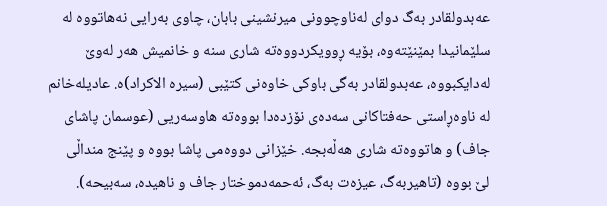عەبدولقادر بەگ دوای لەناوچوونی میرنشینی بابان، چاوی بەرایی نەهاتووە لە سلێمانیدا بمێنێتەوە، بۆیە ڕوویکردووەتە شاری سنە و خانمیش هەر لەوێ‌ لەدایکبووە، عەبدولقادر بەگی باوکی خاوەنی کتێبی (سیرە الاکراد)ە. عادیلەخانم لە ناوەڕاستى حەفتاکانی سەدەی نۆزدەدا بووەتە‌ هاوسەریی (عوسمان پاشای جاف) و هاتووەتە شاری هەڵەبجە. خێزانی دووەمی پاشا بووە و پێنج منداڵی لێ ‌بووە (تاهیربەگ، عیزەت بەگ، ئەحمەدموختار جاف و ناهیدە، سەبیحە).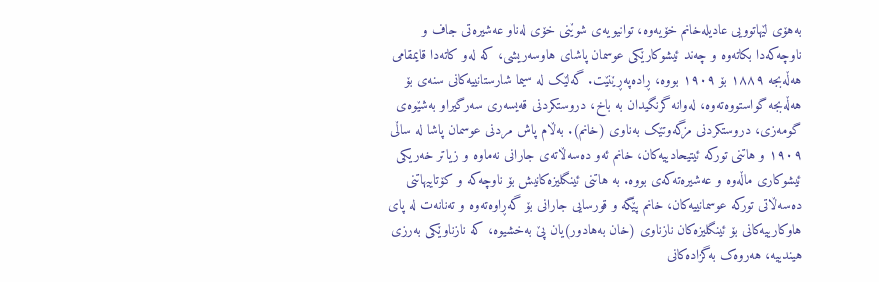بەهۆی لێهاتوویی عادیلەخانم خۆیەوە، توانیویەی شوێنی خۆی لەناو عەشیرەتی جاف و ناوچەکەدا بکاتەوە و چەند ئیشوکارێکی عوسمان پاشای هاوسەريشى، کە لەو کاتەدا قایمقامی هەڵەبجە ١٨٨٩ بۆ ١٩٠٩ بووە، ڕادەپەڕێنێت. گەلێک لە سیما شارستانییەکانی سنەی بۆ هەڵەبجە گواستووەتەوە‌، لەوانە گرنگیدان بە باخ، دروستکردنی قەیسەری سەرگیراو بەشێوەی گومەزی، دروستکردنی مزگەوتێک بەناوی (خانم). بەڵام پاش مردنی عوسمان پاشا لە ساڵی ١٩٠٩ و هاتنی تورکە ئیتیحادییەکان، خانم ئەو دەسەڵاتەی جارانی نەماوە و زیاتر خەریکی ئیشوکاری ماڵەوە و عەشیرەتەکەی بووە. بە هاتنی ئینگلیزەکانیش بۆ ناوچەکە و کۆتاییهاتنی دەسەڵاتی تورکە عوسمانییەکان، خانم پێگە و قورسایی جارانی بۆ گەڕاوەتەوە‌ و تەنانەت لە پاى هاوکارییەکانی بۆ ئینگلیزەکان نازناوی (خان بەهادور)یان پێ‌ بەخشیوه،‌ کە نازناوێکی بەرزی هیندییە، هەروەک بەگزادەکانی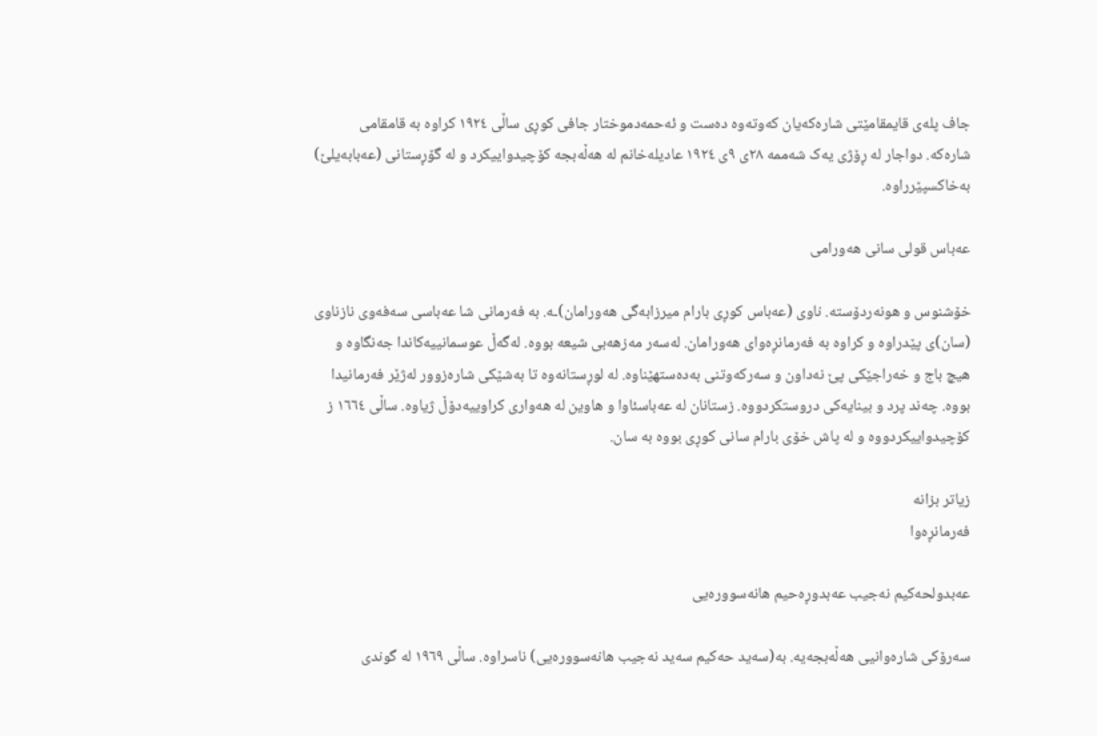جاف پلەی قایمقامێتی شارەکەیان کەوتەوە دەست و ئەحمەدموختار جافی کوڕی ساڵى ١٩٢٤ کراوە بە قامقامی شارەکه. دواجار لە ڕۆژی یەک شەممە ٢٨ی ٩ى ١٩٢٤ عادیلەخانم لە هەڵەبجە کۆچیدواییکرد و لە گۆڕستانی (عەبابەیلێ‌) بەخاکسپێرراوە.

عەباس قولی سانی هەورامی

خۆشنوس و هونەردۆستە. ناوی (عەباس کوڕی بارام میرزابەگی هەورامان)ـە. بە فەرمانی شا عەباسی سەفەوی نازناوی (سان)ی پێدراوە و کراوە بە فەرمانڕەوای هەورامان. لەسەر مەزهەبی شیعە بووە. لەگەڵ عوسمانییەکاندا جەنگاوە و هیچ باج و خەراجێکی پێ نەداون و سەرکەوتنی بەدەستهێناوە. لە لوڕستانەوە تا بەشێکی شارەزوور لەژێر فەرمانیدا بووە. چەند پرد و بینایەکی دروستکردووە. زستانان لە عەباسئاوا و هاوین لە هەواری کراوییەدۆڵ ژیاوە. ساڵی ١٦٦٤ ز کۆچیدواییکردووە و لە پاش خۆی بارام سانی کوڕی بووە بە سان.

زیاتر بزانە
فەرمانڕەوا

عەبدولحەکیم نەجیب عەبدوڕەحیم هانەسوورەیی

سەرۆکی شارەوانیی هەڵەبجە‌یە. بە(سەید حەکیم سەید نەجیب هانەسوورەیی) ناسراوە. ساڵی ١٩٦٩ لە گوندی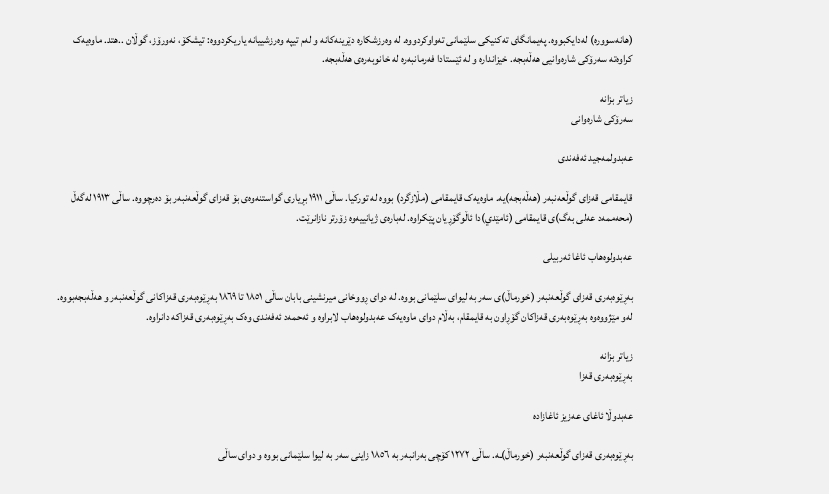(هانەسوورە) لەدایکبووە. پەیمانگای تەکنیکی سلێمانی تەواوکردووە. لە وەرزشکارە دێرینەکانە و لەم تیپە وەرزشییانە یاریکردووە: تیشکۆ، نەورۆز، گوڵان ..هتد. ماوەیەک کراوەتە سەرۆکی شارەوانیی هەڵەبجە. خيزاندارە و لە ئێستادا فەرمانبەرە لە خانوبەرەی هەڵەبجە.

زیاتر بزانە
سەرۆکی شارەوانی

عەبدولمەجيد ئەفەندى

قايمقامی قەزاى گوڵعەنبەر (هەڵەبجە)یە. ماوەیەک قايمقامى (مڵازگرد) بووە لە تورکيا. ساڵی ١٩١١ بڕيارى گواستنەوەى بۆ قەزاى گوڵعەنبەر بۆ دەرچووە. ساڵی ١٩١٣ لەگەڵ (محەممەد عەلى بەگ)ى قايمقامى (ئامێدي)دا ئاڵوگۆڕيان پێکراوە. لەبارەی ژیانییەوە زۆرتر نازانرێت.

عەبدولوەهاب ئاغا ئەربیلی

بەڕێوەبەری قەزای گوڵعەنبەر (خورماڵ)ی سەر بە لیوای سلێمانی بووە. لە دوای ڕووخانی میرنشینی بابان ساڵی ١٨٥١ تا ١٨٦٩ بەڕێوەبەری قەزاکانی گوڵعەنبەر و هەڵەبجەبووە. لەو مێژووەوە بەڕێوەبەری قەزاکان گۆڕاون بە قایمقام، بەڵام دوای ماوەیەک عەبدولوەهاب لابراوە و ئەحمەد ئەفەندی وەک بەڕێوەبەری قەزاکە دانراوە.

زیاتر بزانە
بەڕێوەبەری قەزا

عەبدوڵا ئاغای عەزیز ئاغازاده

بەڕێوەبەری قەزای گوڵعەنبەر (خورماڵ)ـە. ساڵی ١٢٧٢ کۆچی بەرانبەر بە ١٨٥٦ زاینی سەر بە لیوا سلێمانی بووە و دوای ساڵی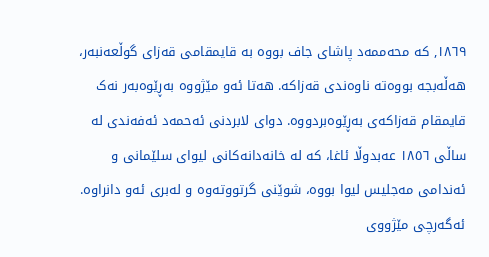١٨٦٩, کە محەممەد پاشای جاف بووە بە قایمقامی قەزای گوڵعەنبەر، هەڵەبجە بووەتە ناوەندی قەزاکە. هەتا ئەو مێژووە بەڕێوەبەر نەک قایمقام قەزاکەی بەڕێوەبردووە. دوای لابردنی ئەحمەد ئەفەندی لە ساڵی ١٨٥٦ عەبدوڵا ئاغا، کە لە خانەدانەکانی لیوای سلێمانی ‌و ئەندامی مەجلیس لیوا بووە، شوێنی گرتووتەوە و لەبری ئەو دانراوە. ئەگەرچی مێژووی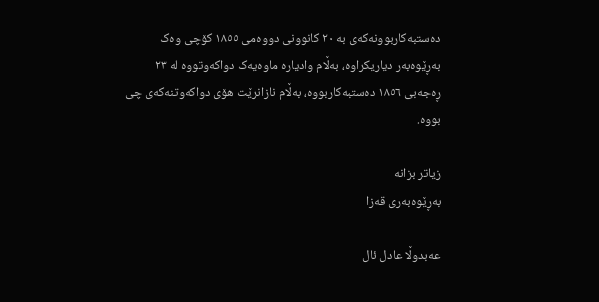دەستبەکاربوونەکەی بە ٢٠ کانوونی دووەمی ١٨٥٥ کۆچی وەک بەڕێوەبەر دیاریکراوە، بەڵام وادیارە ماوەیەک دواکەوتووە لە ٢٣ ڕەجەبی ١٨٥٦ دەستبەکاربووە، بەڵام نازانرێت هۆی دواکەوتنەکەی چی بووە.

زیاتر بزانە
بەڕێوەبەری قەزا

عەبدوڵا عادل ئال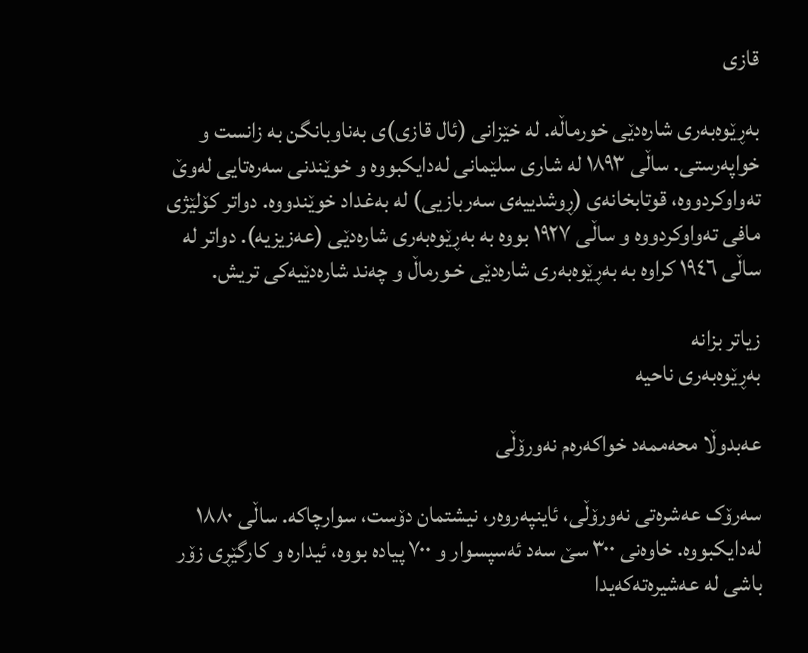قازی

بەڕێوەبەری شارەدێی خورماڵە. لە خێزانی (ئال قازی)ی بەناوبانگن بە زانست و خواپەرستی. ساڵی ١٨٩٣ لە شارى سلێمانی لەدایکبووە و خوێندنی سەرەتایی لەوێ تەواوکردووە، قوتابخانەی (ڕوشديیەی سەربازیی) لە بەغداد خوێندووە. دواتر کۆلێژی مافی تەواوکردووە و ساڵی ١٩٢٧ بووە بە بەڕێوەبەری شارەدێی (عەزیزیە). دواتر لە ساڵى ١٩٤٦ کراوە بە بەڕێوەبەری شارەدێی خـورماڵ و چەند شارەدێیەکی تریش.

زیاتر بزانە
بەڕێوەبەری ناحیە

عەبدوڵا محەممەد خواکەرەم نەورۆڵی

سەرۆک عەشرەتی نەورۆڵی، ئاینپەروەر، نیشتمان دۆست، سوارچاکە. ساڵی ١٨٨٠ لەدایکبووە. خاوەنی ٣٠٠ سێ سەد ئەسپسوار و ٧٠٠ پیادە بووە، ئیدارە و کارگێڕی زۆر باشی لە عەشیرەتەکەیدا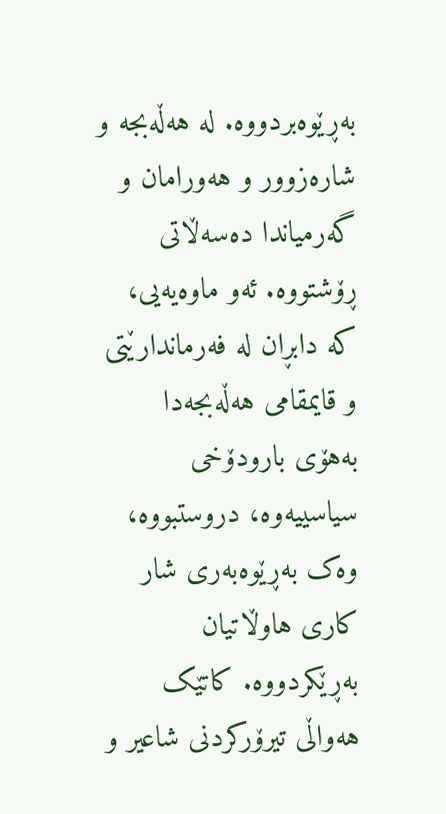بەڕێوەبردووە. لە هەڵەبجە و شارەزوور و هەورامان و گەرمیاندا دەسەڵاتی ڕۆشتووە. ئەو ماوەیەیی، کە دابڕان لە فەرماندارێتی و قایمقامی هەڵەبجەدا بەهۆی بارودۆخی سیاسییەوه،‌ دروستبووە، وەک بەڕێوەبەری شار کاری هاوڵاتیان بەڕێکردووە. کاتێک هەواڵی تیرۆرکردنی شاعیر و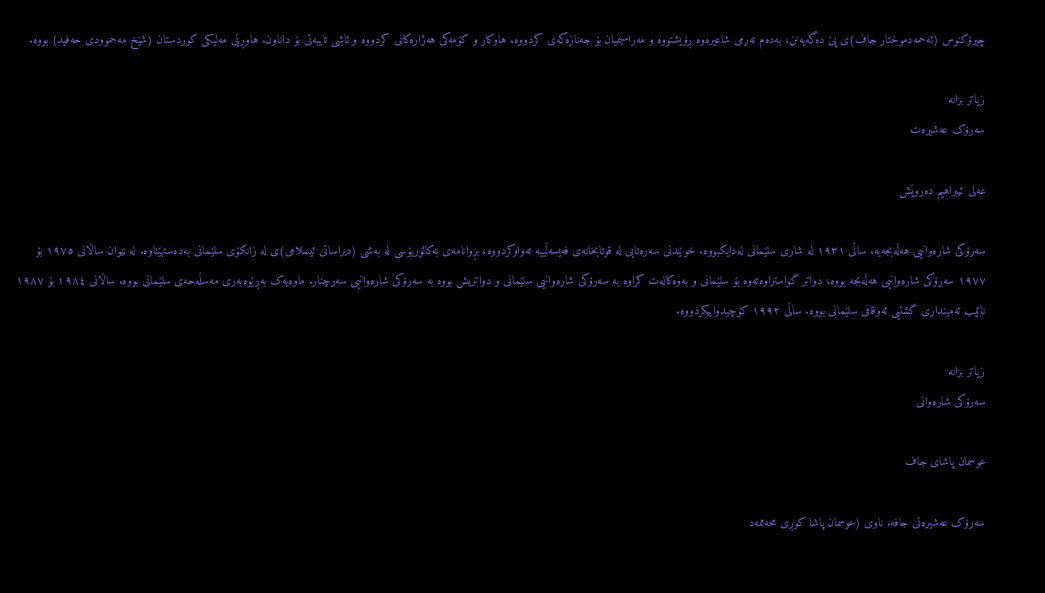چیرۆکنوس (ئەحمەدموختار جاف)ی پێ دەگەیەنن، بەدەم تەرمی شاعیرەوە ڕۆیشتووە و مەراسیمیان بۆ جەنازەکەی کردووە. هاوکار و کۆمەکی هەژارەکانی کردووە و ئاشی تایبەتی بۆ داناون. هاوڕێی مەلیکی کوردستان (شێخ مەحموودی حەفید) بووە.

زیاتر بزانە
سەرۆک عەشیرەت

عەلى ئيبراهيم دەروێش

سەرۆکى شارەوانیى هەڵەبجەیە. ساڵى ١٩٣١ لە شارى سلێمانى لەدایکبووه. خوێندنى سەرەتايى لە قوتابخانەى فەيسەڵييە تەواوکردووە، بڕوانامەى بەکالۆريۆسى لە بەشى (ديراساتى ئيسلامى)ى لە زانکۆى سلێمانى بەدەستهێناوە. لە نێوان ساڵانى ١٩٧٥ بۆ ١٩٧٧ سەرۆکى شارەوانیى هەڵەبجە بووه، دواتر گواستراوەتەوە بۆ سلێمانى و بەوەکالەت کراوە بە سەرۆکى شارەوانیى سلێمانی و دواتریش بووە بە سەرۆکى شارەوانیى سەرچنار. ماوەیەک‌ بەڕێوەبەرى مەسڵەحەى سلێمانى بووە. ساڵانى ١٩٨٤ بۆ ١٩٨٧ نائيب ئەميندارى گشتیى ئەوقافى سلێمانى بووە. ساڵى ١٩٩٢ کۆچیدواییکردووە.

زیاتر بزانە
سەرۆکی شارەوانی

عوسمان پاشای جاف

سەرۆک عەشیرەتی جافە. ناوی (عوسمان پاشا کوڕی محەممەد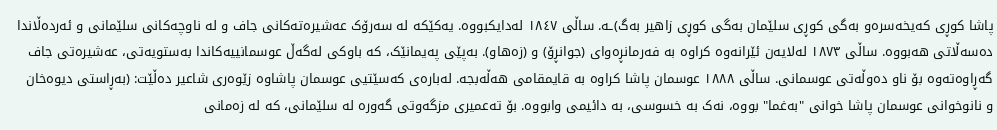پاشا کوڕی کەیخەسرەو بەگی کوڕی سلێمان بەگی کوڕی زاھیر بەگ)ـە. ساڵی ١٨٤٧ لەدایکبووە. یەکێکە لە سەرۆک عەشیرەتەکانی جاف و لە ناوچەکانی سلێمانی و ئەردەڵاندا دەسەڵاتی ھەبووە. ساڵی ١٨٧٣ لەلایەن ئێرانەوە کراوە بە فەرمانڕەوای (جوانڕۆ) و (زەھاو). بەپێی پەیمانێک، کە باوکی لەگەڵ عوسمانییەکاندا بەستویەتی، عەشیرەتی جاف گەڕاوەتەوە بۆ ناو دەوڵەتی عوسمانی. ساڵی ١٨٨٨ عوسمان پاشا کراوە بە قایمقامی ھەڵەبجە. لەبارەی کەسێتیی عوسمان پاشاوە زێوەری شاعیر دەڵێت: (بەڕاستی دیوەخان و نانوخوانی عوسمان پاشا خوانی "بەغما" بووە، نەک بە خسوسی، بە دائیمی وابووە. بۆ تەعمیری مزگەوتی گەورە لە سلێمانی، کە لە زەمانی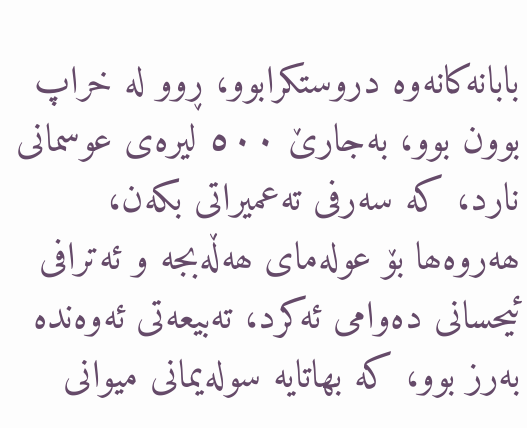بابانەکانەوە دروستکرابوو، ڕوو لە خراپ بوون بوو، بەجارێ ٥٠٠ لیرەی عوسمانی نارد، کە سەرفی تەعمیراتی بکەن، ھەروەھا بۆ عولەمای ھەڵەبجە و ئەترافی ئیحسانی دەوامی ئەکرد، تەبیعەتی ئەوەندە بەرز بوو، کە بھاتایە سولەیمانی میوانی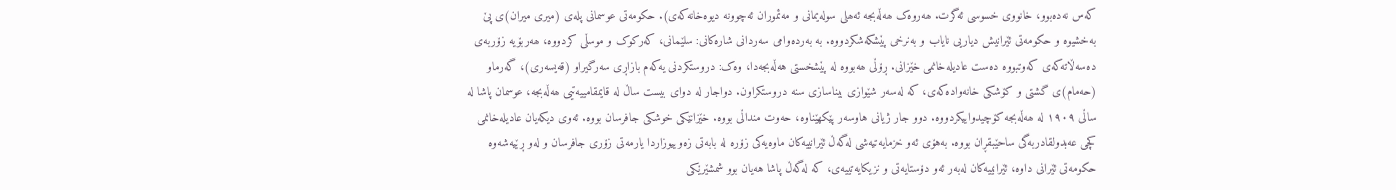کەس نەدەبوو، خانووی خسوسی ئەگرت. ھەروەک ھەڵەبجە ئەھلی سولەیمانی و مەئموران ئەچوونە دیوەخانەکەی). حکومەتی عوسمانی پلەی (میری میران)ی پێ بەخشیوە و حکومەتی ئێرانیش دیاریی نایاب و بەنرخی پێشکەشکردووە. بە بەردەوامی سەردانی شارەکانی: سلێمانی، کەرکوک و موسڵی کردووە، ھەربۆیە زۆربەی دەسەڵاتەکەی کەوتبووە دەست عادیلەخانمی خێزانی. ڕۆڵی ھەبووە لە پێشخستی هەڵەبجەدا، وەک: دروستکردنی یەکەم بازاڕی سەرگیراو (قەیسەری)، گەرماو (حەمام)ی گشتی و کۆشکی خانەوادەکەی، کە لەسەر شێوازی بیناسازی سنە دروستکراون. دواجار لە دوای بیست ساڵ لە قایمقامییەتیی ھەڵەبجە، عوسمان پاشا لە ساڵی ١٩٠٩ لە ھەڵەبجە کۆچیدواییکردووە. دوو جار ژیانی هاوسەر پێکھێناوە، حەوت منداڵی بووە. خێزانێکی خوشکی جافرسان بووە. ئەوی دیکەیان عادیلەخانمی کچی عەبدولقادربەگی ساحێبقڕان بووە. بەهۆی ئەو خزمایەتیەشی لەگەڵ ئێرانیيەکان ماوەیەکی زۆرە لە بابەتی زەويیوزاردا یارمەتی زۆری جافرسان و لەو ڕێیەشەوە حکومەتی ئێرانی داوە، ئێرانییەکان لەبەر ئەو دۆستایەتی و نزیکایەتییەی، کە لەگەڵ پاشا هەیان بوو شمشێرێکی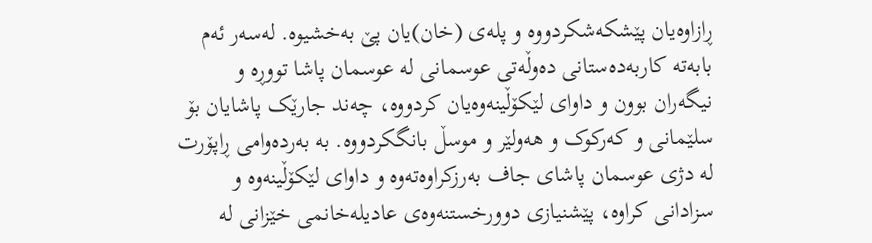ڕازاوەیان پێشکەشکردووە و پلەی (خان)یان پێ بەخشیوە. لەسەر ئەم بابەتە کاربەدەستانی دەوڵەتی عوسمانی لە عوسمان پاشا تووڕە و نیگەران بوون و داوای لێکۆڵینەوەیان کردووە، چەند جارێک پاشایان بۆ سلێمانی و کەرکوک و هەولێر و موسڵ بانگکردووە. بە بەردەوامی ڕاپۆرت لە دژی عوسمان پاشای جاف بەرزکراوەتەوە و داوای لێکۆڵینەوە و سزادانی کراوە، پێشنیازی دوورخستنەوەی عادیلەخانمی خێزانی لە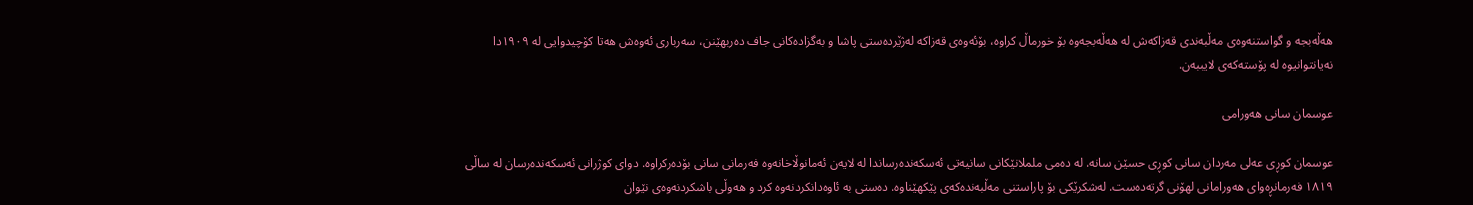هەڵەبجە و گواستنەوەی مەڵبەندی قەزاکەش لە هەڵەبجەوە بۆ خورماڵ کراوە، بۆئەوەی قەزاکە لەژێردەستی پاشا و بەگزادەکانی جاف دەربهێنن، سەرباری ئەوەش هەتا کۆچیدوایی لە ١٩٠٩دا نەیانتوانیوە لە پۆستەکەی لایببەن.

عوسمان سانی هەورامی

عوسمان کوڕی عەلی مەردان سانی کوڕی حسێن سانە. لە دەمی ململانێکانی سانیەتی ئەسکەندەرساندا لە لایەن ئەمانوڵاخانەوە فەرمانی سانی بۆدەرکراوە. دوای کوژرانی ئەسکەندەرسان لە ساڵی ١٨١٩ فەرمانڕەوای هەورامانی لهۆنی گرتەدەست. لەشکرێکی بۆ پاراستنی مەڵبەندەکەی پێکهێناوە. دەستی بە ئاوەدانکردنەوە کرد و هەوڵی باشکردنەوەی نێوان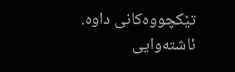تێکچووەکانی داوە. ئاشتەوایی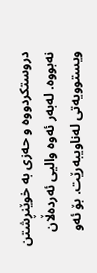دروستکردووە و حەزی بە خوێنڕشتن نەبووە. لەبەر ئەوە والیی ئەردەڵان ویستوویەتی لەناویبەرێت. بۆ ئەو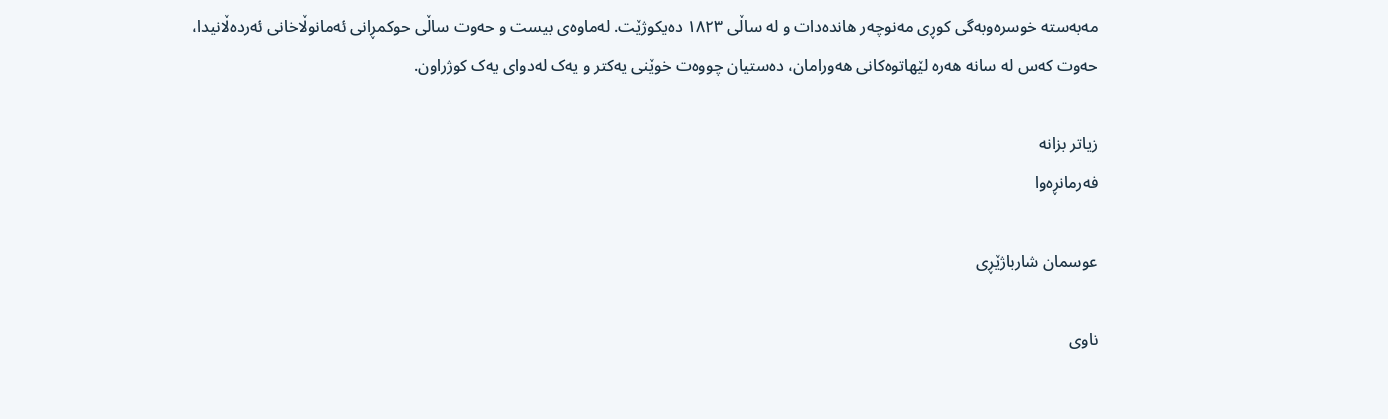مەبەستە خوسرەوبەگی کوڕی مەنوچەر هاندەدات و لە ساڵی ١٨٢٣ دەیکوژێت. لەماوەی بیست و حەوت ساڵی حوکمڕانی ئەمانوڵاخانی ئەردەڵانیدا، حەوت کەس لە سانە هەرە لێهاتوەکانی هەورامان، دەستیان چووەت خوێنی یەکتر و یەک لەدوای یەک کوژراون.

زیاتر بزانە
فەرمانڕەوا

عوسمان شارباژێڕی

ناوی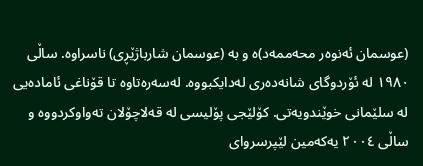(عوسمان ئەنوەر محەممەد)ە و بە (عوسمان شارباژێڕی) ناسراوە. ساڵی ١٩٨٠ لە ئۆردوگای شانەدەری لەدایکبووە. لەسەرەتاوە تا قۆناغی ئامادەیی لە سلێمانی خوێندویەتی. کۆلێجی پۆلیسی لە قەلاچۆلان تەواوکردووە و ساڵی ٢٠٠٤ یەکەمین لێپرسروای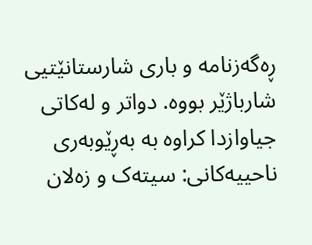ڕەگەزنامه ‌و باری شارستانێتیی شارباژێر بووە. دواتر و لەکاتی جیاوازدا کراوە بە بەڕێوبەری ناحییەکانی: سیتەک و زەلان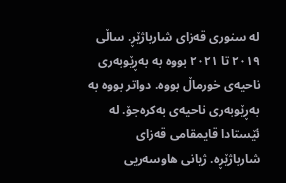لە سنوری قەزای شارباژێڕ. ساڵی ٢٠١٩ تا ٢٠٢١ بووە بە‌ بەڕێوبەری ناحیەی خورماڵ بووه. دواتر بووە بە بەڕێوبەری ناحیەی بەکرەجۆ. لە ئێستادا قایمقامی قەزای شارباژێڕە. ژیانی هاوسەریی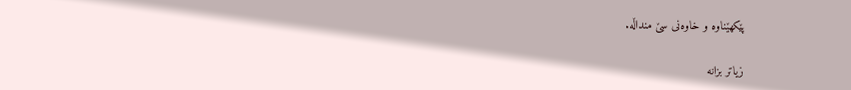پێکهێناوە و خاوەنی سێ منداڵە.

زیاتر بزانە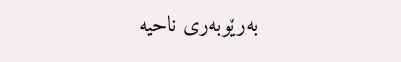بەرێوبەری ناحیە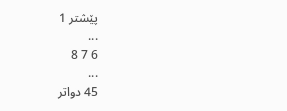پێشتر 1
...
6 7 8
...
45 دواتر